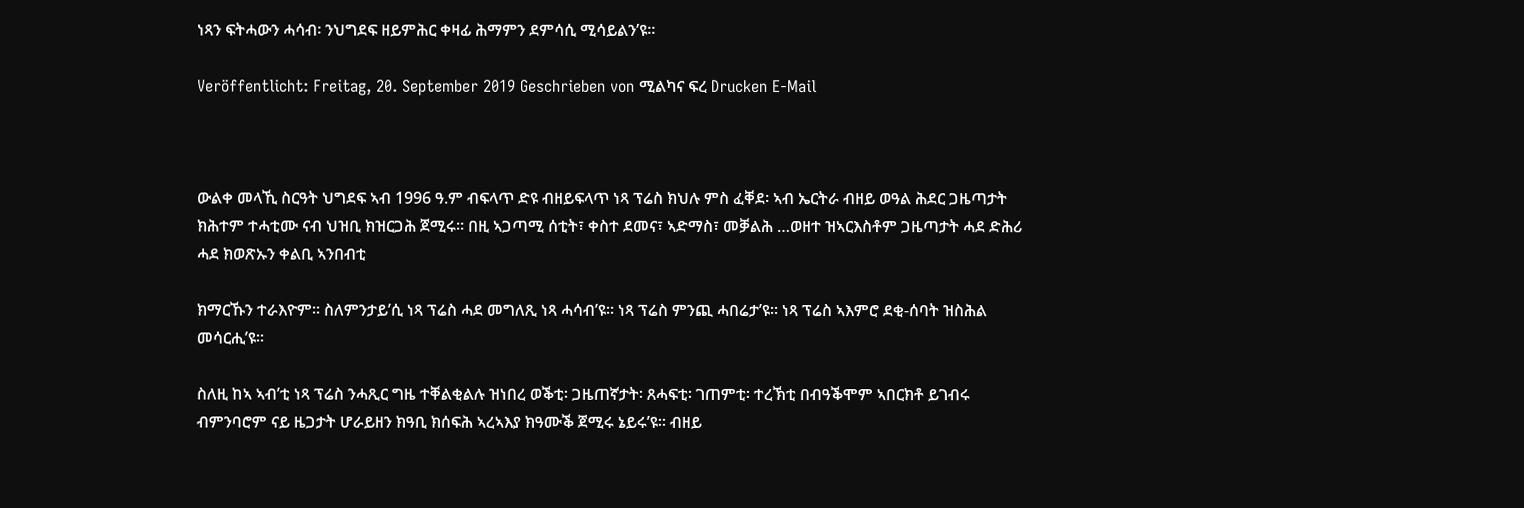ነጻን ፍትሓውን ሓሳብ፡ ንህግደፍ ዘይምሕር ቀዛፊ ሕማምን ደምሳሲ ሚሳይልን’ዩ።

Veröffentlicht: Freitag, 20. September 2019 Geschrieben von ሚልካና ፍረ Drucken E-Mail



ውልቀ መላኺ ስርዓት ህግደፍ ኣብ 1996 ዓ.ም ብፍላጥ ድዩ ብዘይፍላጥ ነጻ ፕሬስ ክህሉ ምስ ፈቐደ፡ ኣብ ኤርትራ ብዘይ ወዓል ሕደር ጋዜጣታት ክሕተም ተሓቲሙ ናብ ህዝቢ ክዝርጋሕ ጀሚሩ። በዚ ኣጋጣሚ ሰቲት፣ ቀስተ ደመና፣ ኣድማስ፣ መቓልሕ …ወዘተ ዝኣርእስቶም ጋዜጣታት ሓደ ድሕሪ ሓደ ክወጽኡን ቀልቢ ኣንበብቲ

ክማርኹን ተራእዮም። ስለምንታይ’ሲ ነጻ ፕሬስ ሓደ መግለጺ ነጻ ሓሳብ’ዩ። ነጻ ፕሬስ ምንጪ ሓበሬታ’ዩ። ነጻ ፕሬስ ኣእምሮ ደቂ-ሰባት ዝስሕል መሳርሒ’ዩ።

ስለዚ ከኣ ኣብ’ቲ ነጻ ፕሬስ ንሓጺር ግዜ ተቐልቂልሉ ዝነበረ ወቕቲ፡ ጋዜጠኛታት፡ ጸሓፍቲ፡ ገጠምቲ፡ ተረኽቲ በብዓቕሞም ኣበርክቶ ይገብሩ ብምንባሮም ናይ ዜጋታት ሆራይዘን ክዓቢ ክሰፍሕ ኣረኣእያ ክዓሙቕ ጀሚሩ ኔይሩ’ዩ። ብዘይ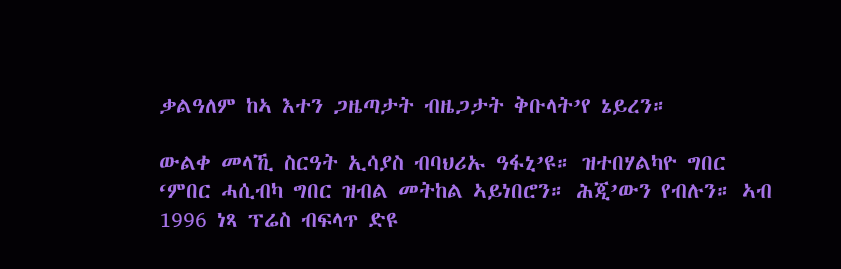ቃልዓለም ከኣ እተን ጋዜጣታት ብዜጋታት ቅቡላት’የ ኔይረን።

ውልቀ መላኺ ስርዓት ኢሳያስ ብባህሪኡ ዓፋኒ’ዩ። ዝተበሃልካዮ ግበር ‘ምበር ሓሲብካ ግበር ዝብል መትከል ኣይነበሮን። ሕጂ’ውን የብሉን። ኣብ 1996 ነጻ ፕሬስ ብፍላጥ ድዩ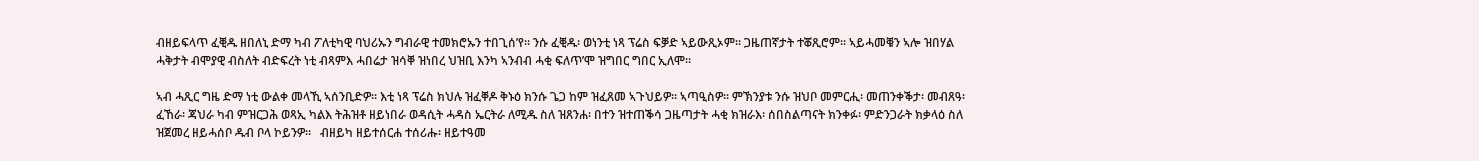ብዘይፍላጥ ፈቒዱ ዘበለኒ ድማ ካብ ፖለቲካዊ ባህሪኡን ግብራዊ ተመክሮኡን ተበጊሰ’የ። ንሱ ፈቒዱ፡ ወነንቲ ነጻ ፕሬስ ፍቓድ ኣይውጺኦም። ጋዜጠኛታት ተቖጺሮም። ኣይሓመቑን ኣሎ ዝበሃል ሓቅታት ብሞያዊ ብስለት ብድፍረት ነቲ ብጻምእ ሓበሬታ ዝሳቐ ዝነበረ ህዝቢ እንካ ኣንብብ ሓቂ ፍለጥ’ሞ ዝግበር ግበር ኢለሞ።

ኣብ ሓጺር ግዜ ድማ ነቲ ውልቀ መላኺ ኣሰንቢድዎ። እቲ ነጻ ፕሬስ ክህሉ ዝፈቐዶ ቅኑዕ ክንሱ ጌጋ ከም ዝፈጸመ ኣጉህይዎ። ኣጣዒስዎ። ምኽንያቱ ንሱ ዝህቦ መምርሒ፡ መጠንቀቕታ፡ መብጸዓ፡ ፈኸራ፡ ጃህራ ካብ ምዝርጋሕ ወጻኢ ካልእ ትሕዝቶ ዘይነበራ ወዳሲት ሓዳስ ኤርትራ ለሚዱ ስለ ዝጸንሐ፡ በተን ዝተጠቕሳ ጋዜጣታት ሓቂ ክዝራእ፡ ሰበስልጣናት ክንቀፉ፡ ምድንጋራት ክቃላዕ ስለ ዝጀመረ ዘይሓሰቦ ዱብ ቦላ ኮይንዎ።   ብዘይካ ዘይተሰርሐ ተሰሪሑ፡ ዘይተዓመ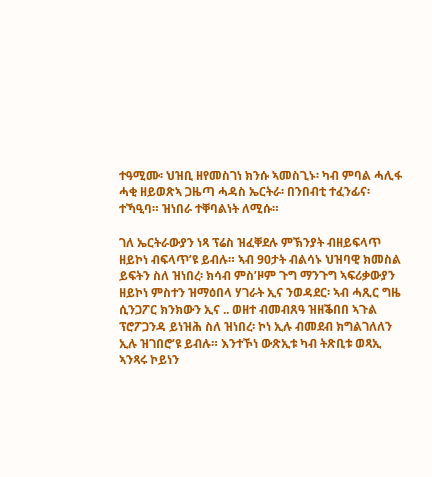ተዓሚሙ፡ ህዝቢ ዘየመስገነ ክንሱ ኣመስጊኑ፡ ካብ ምባል ሓሊፋ ሓቂ ዘይወጽኣ ጋዜጣ ሓዳስ ኤርትራ፡ በንበብቲ ተፈንፊና፡ ተኻዒባ። ዝነበራ ተቐባልነት ለሚሱ።

ገለ ኤርትራውያን ነጻ ፕሬስ ዝፈቐደሉ ምኽንያት ብዘይፍላጥ ዘይኮነ ብፍላጥ’ዩ ይብሉ። ኣብ 90ታት ብልሳኑ ህዝባዊ ክመስል ይፍትን ስለ ዝነበረ፡ ክሳብ ምስ’ዞም ጉግ ማንጉግ ኣፍሪቃውያን ዘይኮነ ምስተን ዝማዕበላ ሃገራት ኢና ንወዳደር፡ ኣብ ሓጺር ግዜ ሲንጋፖር ክንክውን ኢና .. ወዘተ ብመብጸዓ ዝዘቕበበ ኣጉል ፕሮፖጋንዳ ይነዝሕ ስለ ዝነበረ፡ ኮነ ኢሉ ብመደብ ክግልገለለን ኢሉ ዝገበሮ’ዩ ይብሉ። እንተኾነ ውጽኢቱ ካብ ትጽቢቱ ወጻኢ ኣንጻሩ ኮይነን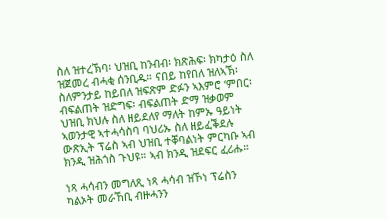ስለ ዝተረኽባ፡ ህዝቢ ከንብብ፡ ክጽሕፍ፡ ክካታዕ ስለ ዝጀመረ ብሓቂ ሰንቢዱ። ናበይ ከየበለ ዝለኣኽ፡ ስለምንታይ ከይበለ ዝፍጽም ድፉን ኣእምሮ ‘ምበር፡ ብፍልጠት ዝድግፍ፡ ብፍልጠት ድማ ዝቃወም ህዝቢ ክህሉ ስለ ዘይደለየ ማለት ከምኡ ዓይነት ኣወንታዊ ኣተሓሳስባ ባህሪኡ ስለ ዘይፈቕደሉ ውጽኢት ፕሬስ ኣብ ህዝቢ ተቐባልነት ምርካቡ ኣብ ክንዲ ዝሕጎስ ጉህዩ። ኣብ ክንዲ ዝደፍር ፈሪሑ።

ነጻ ሓሳብን መግለጺ ነጻ ሓሳብ ዝኾነ ፕሬስን ካልኦት መራኸቢ ብዙሓንን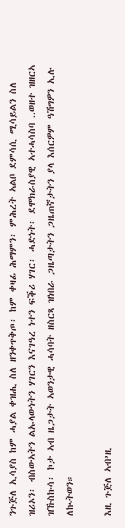ንጉጅለ ኢሳያስ ከም ሓያል ቀዝሒ ስለ ዘንቀጥቅጦ፡ ከም ቀዛፊ ሕማምን፡ ምሕረት ኣልቦ ደምሳሲ ሚሳይልን ስለ ዝሪኦን፡ ብስውኣትን ልኡላውነትን ሃገርን እናገዓረ ነተን ፍቕሪ ሃገር፡ ሓድነት፡ ደሞክራስያዊ ኣተሓሳስባ ..ወዘተ ዝዘርኣ ዝኹስኩሳ፡ ኮታ ኣብ ዜጋታት ኣወንታዊ ሓሳባት ዘስርጻ ዝነበራ ጋዜጣታትን ጋዜጠኛታትን ያላ እሰርዎም ዓሽግዎን ኢሉ ለኲትወን።

እዚ ጉጅለ ኣብ’ዚ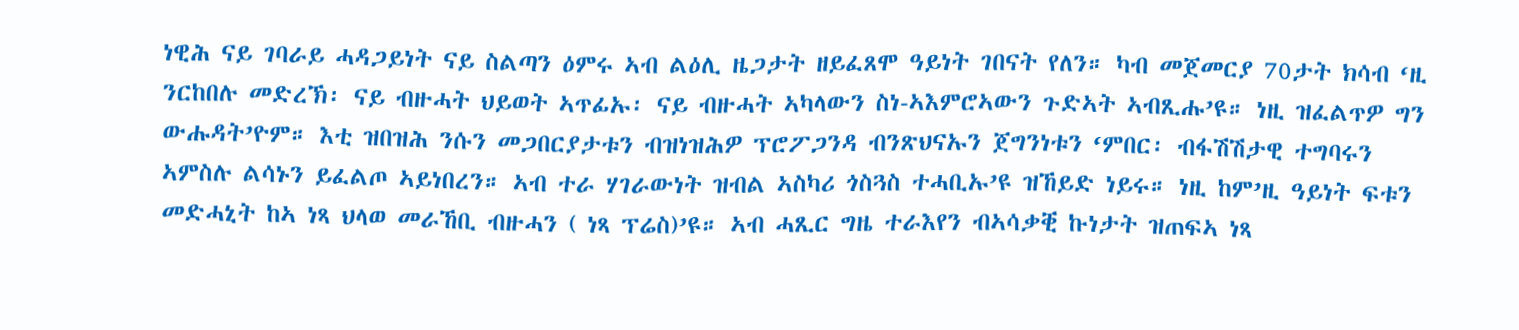ነዊሕ ናይ ገባራይ ሓዳጋይነት ናይ ስልጣን ዕምሩ ኣብ ልዕሊ ዜጋታት ዘይፈጸሞ ዓይነት ገበናት የለን። ካብ መጀመርያ 70ታት ክሳብ ‘ዚ ንርከበሉ መድረኽ፡ ናይ ብዙሓት ህይወት ኣጥፊኡ፡ ናይ ብዙሓት ኣካላውን ስነ-ኣእምሮኣውን ጉድኣት ኣብጺሑ’ዩ። ነዚ ዝፈልጥዎ ግን ውሑዳት’ዮም። እቲ ዝበዝሕ ንሱን መጋበርያታቱን ብዝነዝሕዎ ፕሮፖጋንዳ ብንጽህናኡን ጀግንነቱን ‘ምበር፡ ብፋሽሽታዊ ተግባሩን ኣምስሉ ልሳኑን ይፈልጦ ኣይነበረን። ኣብ ተራ ሃገራውነት ዝብል ኣስካሪ ጎስጓስ ተሓቢኡ’ዩ ዝኸይድ ነይሩ። ነዚ ከም’ዚ ዓይነት ፍቱን መድሓኒት ከኣ ነጻ ህላወ መራኸቢ ብዙሓን ( ነጻ ፕሬስ)’ዩ። ኣብ ሓጺር ግዜ ተራእየን ብኣሳቃቒ ኩነታት ዝጠፍኣ ነጻ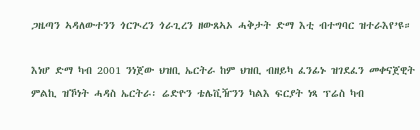ጋዜጣን ኣዳለውተንን ጎርጒረን ጎራጊረን ዘውጸኣኦ ሓቅታት ድማ እቲ ብተግባር ዝተራእየ’ዩ።

እነሆ ድማ ካብ 2001 ንነጀው ህዝቢ ኤርትራ ከም ህዝቢ ብዘይካ ፈንፊኑ ዝገደፈን መቀናጀዊት ምልኪ ዝኾነት ሓዳስ ኤርትራ፡ ሬድዮን ቴሌቪዥንን ካልእ ፍርያት ነጻ ፕሬስ ካብ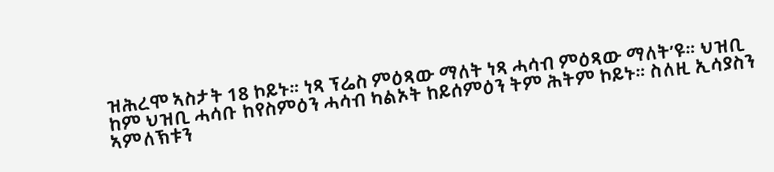ዝሕረሞ ኣስታት 18 ኮይኑ። ነጻ ፕሬስ ምዕጻው ማለት ነጻ ሓሳብ ምዕጻው ማለት’ዩ። ህዝቢ ከም ህዝቢ ሓሳቡ ከየስምዕን ሓሳብ ካልኦት ከይሰምዕን ትም ሕትም ኮይኑ። ስለዚ ኢሳያስን ኣምለኽቱን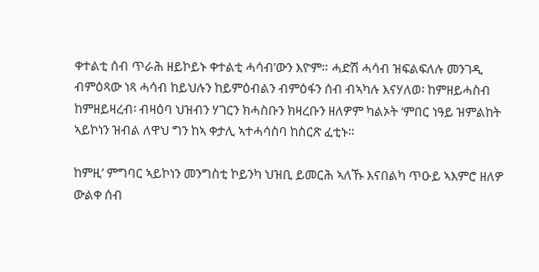ቀተልቲ ሰብ ጥራሕ ዘይኮይኑ ቀተልቲ ሓሳብ’ውን እዮም። ሓድሽ ሓሳብ ዝፍልፍለሉ መንገዲ ብምዕጻው ነጻ ሓሳብ ከይህሉን ከይምዕብልን ብምዕፋን ሰብ ብኣካሉ እናሃለወ፡ ከምዘይሓስብ ከምዘይዛረብ፡ ብዛዕባ ህዝብን ሃገርን ክሓስቡን ክዛረቡን ዘለዎም ካልኦት ‘ምበር ነዓይ ዝምልከት ኣይኮነን ዝብል ለዋህ ግን ከኣ ቀታሊ ኣተሓሳስባ ከስርጽ ፈቲኑ።

ከምዚ’ ምግባር ኣይኮነን መንግስቲ ኮይንካ ህዝቢ ይመርሕ ኣለኹ እናበልካ ጥዑይ ኣእምሮ ዘለዎ ውልቀ ሰብ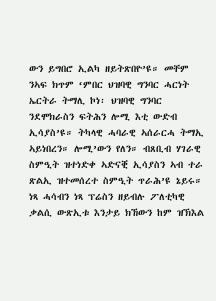ውን ይግበሮ ኢልካ ዘይትጽበዮ’ዩ። መቸም ንኣፍ ክጥም ‘ምበር ህዝባዊ ግንባር ሓርነት ኤርትራ ትማሊ ኮነ፡ ህዝባዊ ግንባር ንደሞክራስን ፍትሕን ሎሚ እቲ ውድብ ኢሳያስ’ዩ። ትካላዊ ሓባራዊ ኣሰራርሓ ትማኢ ኣይነበረን። ሎሚ’ውን የለን። ብጸቢብ ሃገራዊ ስምዒት ዝተነድቀ ኣድናቒ ኢሳያስን ኣብ ተራ ጽልኢ ዝተመሰረተ ስምዒት ጥራሕ’ዩ ኔይሩ። ነጻ ሓሳብን ነጻ ፕሬስን ዘይብሉ ፖለቲካዊ ቃልሲ ውጽኢቱ እንታይ ክኸውን ከም ዝኽእል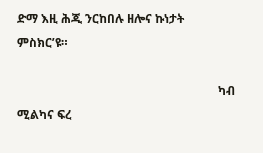ድማ እዚ ሕጂ ንርከበሉ ዘሎና ኩነታት ምስክር’ዩ።

                                                                   ካብ ሚልካና ፍረ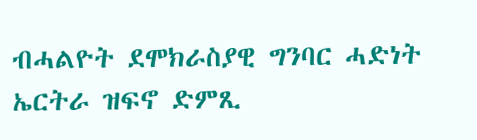ብሓልዮት ደሞክራስያዊ ግንባር ሓድነት ኤርትራ ዝፍኖ ድምጺ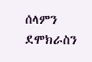ሰላምን ደሞክራስን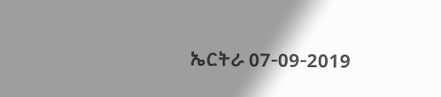ኤርትራ 07-09-2019